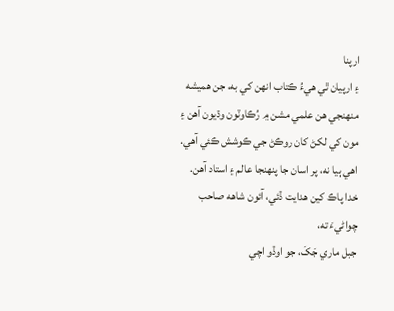ارپنا
۽ ارپيان ٿي هيءُ ڪتاب انهن کي به، جن هميشه منهنجي هن علمي مشن ۾ رُڪاوٽون وڌيون آهن ۽ مون کي لکڻ کان روڪڻ جي ڪوشش ڪئي آهي. اهي ٻيا نه، پر اسان جا پنهنجا عالم ۽ استاد آهن. خدا پاڪ کين هدايت ڏئي، آئون شاهه صاحب چواڻيءَ ته،
جبل ماري جَکَ، جو اوڏو اچي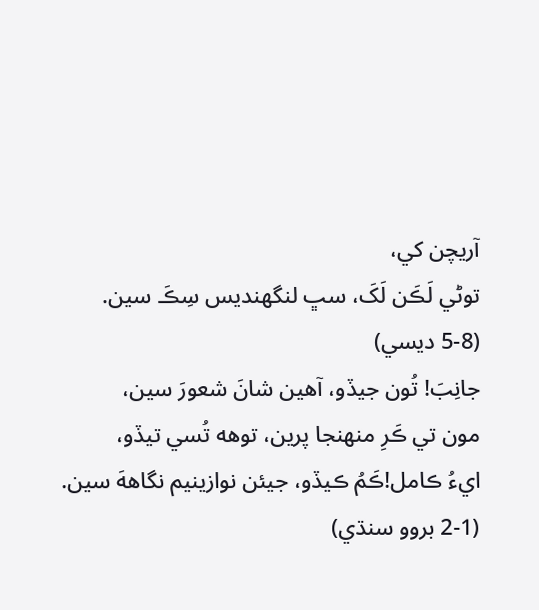آريچن کي،
توڻي لَڪَن لَکَ، سڀ لنگهنديس سِڪَ سين.
(5-8 ديسي)
جانِبَ! تُون جيڏو، آهين شانَ شعورَ سين،
مون تي ڪَرِ منهنجا پرين، توهه تُسي تيڏو،
ايءُ ڪامل!ڪَمُ ڪيڏو، جيئن نوازينيم نگاههَ سين.
(2-1 بروو سنڌي)